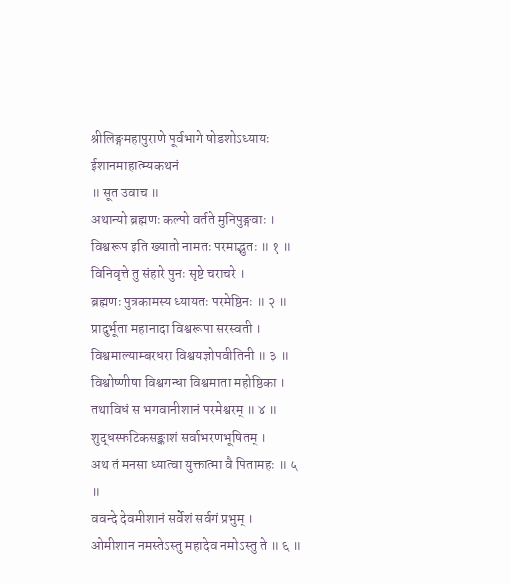श्रीलिङ्गमहापुराणे पूर्वभागे षोडशोऽध्यायः
ईशानमाहात्म्यकथनं
॥ सूत उवाच ॥
अथान्यो ब्रह्मणः कल्पो वर्तते मुनिपुङ्गवाः ।
विश्वरूप इति ख्यातो नामतः परमाद्भुतः ॥ १ ॥
विनिवृत्ते तु संहारे पुनः सृष्टे चराचरे ।
ब्रह्मणः पुत्रकामस्य ध्यायतः परमेष्ठिनः ॥ २ ॥
प्रादुर्भूता महानादा विश्वरूपा सरस्वती ।
विश्वमाल्याम्बरधरा विश्वयज्ञोपवीतिनी ॥ ३ ॥
विश्वोष्णीषा विश्वगन्धा विश्वमाता महोष्ठिका ।
तथाविधं स भगवानीशानं परमेश्वरम् ॥ ४ ॥
शुद्धस्फटिकसङ्काशं सर्वाभरणभूषितम् ।
अथ तं मनसा ध्यात्वा युक्तात्मा वै पितामहः ॥ ५ ॥
ववन्दे देवमीशानं सर्वेशं सर्वगं प्रभुम् ।
ओमीशान नमस्तेऽस्तु महादेव नमोऽस्तु ते ॥ ६ ॥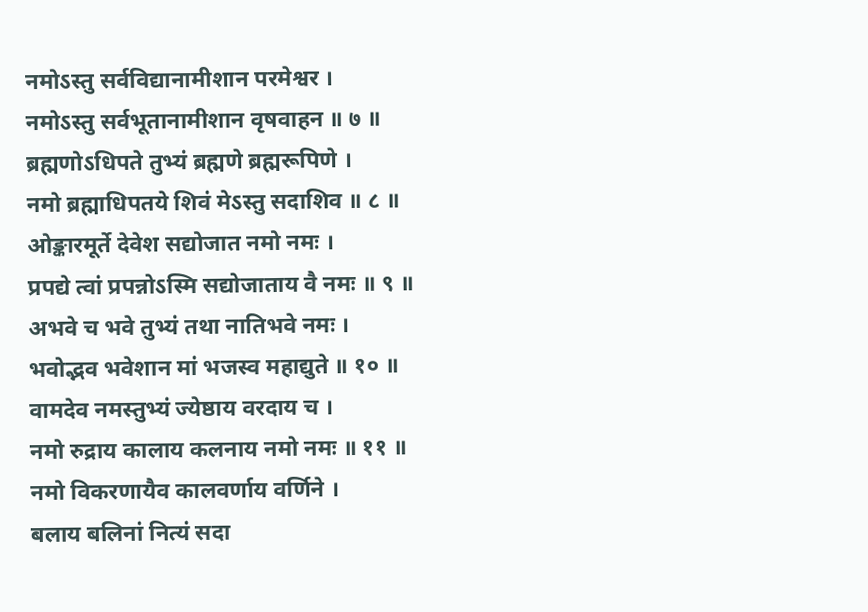नमोऽस्तु सर्वविद्यानामीशान परमेश्वर ।
नमोऽस्तु सर्वभूतानामीशान वृषवाहन ॥ ७ ॥
ब्रह्मणोऽधिपते तुभ्यं ब्रह्मणे ब्रह्मरूपिणे ।
नमो ब्रह्माधिपतये शिवं मेऽस्तु सदाशिव ॥ ८ ॥
ओङ्कारमूर्ते देवेश सद्योजात नमो नमः ।
प्रपद्ये त्वां प्रपन्नोऽस्मि सद्योजाताय वै नमः ॥ ९ ॥
अभवे च भवे तुभ्यं तथा नातिभवे नमः ।
भवोद्भव भवेशान मां भजस्व महाद्युते ॥ १० ॥
वामदेव नमस्तुभ्यं ज्येष्ठाय वरदाय च ।
नमो रुद्राय कालाय कलनाय नमो नमः ॥ ११ ॥
नमो विकरणायैव कालवर्णाय वर्णिने ।
बलाय बलिनां नित्यं सदा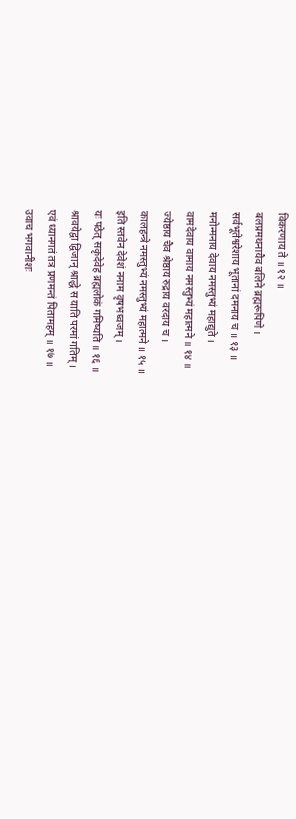विकरणाय ते ॥ १२ ॥
बलप्रमथनायैव बलिने ब्रह्मरूपिणे ।
सर्वभूतेश्वरेशाय भूतानां दमनाय च ॥ १३ ॥
मनोन्मनाय देवाय नमस्तुभ्यं महाद्युते ।
वामदेवाय वामाय नमस्तुभ्यं महात्मने ॥ १४ ॥
ज्येष्ठाय चैव श्रेष्ठाय रुद्राय वरदाय च ।
कालहन्त्रे नमस्तुभ्यं नमस्तुभ्यं महात्मने ॥ १५ ॥
इति स्तवेन देवेशं ननाम वृषभध्वजम् ।
यः पठेत् सकृदेवेह ब्रह्मलोकं गमिष्यति ॥ १६ ॥
श्रावयेद्वा द्विजान् श्राद्धे स याति परमां गतिम् ।
एवं ध्यानगतं तत्र प्रणमन्तं पितामहम् ॥ १७ ॥
उवाच भगवानीशः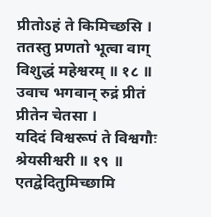प्रीतोऽहं ते किमिच्छसि ।
ततस्तु प्रणतो भूत्वा वाग् विशुद्धं महेश्वरम् ॥ १८ ॥
उवाच भगवान् रुद्रं प्रीतं प्रीतेन चेतसा ।
यदिदं विश्वरूपं ते विश्वगौः श्रेयसीश्वरी ॥ १९ ॥
एतद्वेदितुमिच्छामि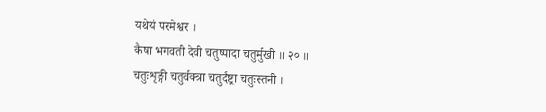यथेयं परमेश्वर ।
कैषा भगवती देवी चतुष्पादा चतुर्मुखी ॥ २० ॥
चतुःशृङ्गी चतुर्वक्त्रा चतुर्दंष्ट्रा चतुःस्तनी ।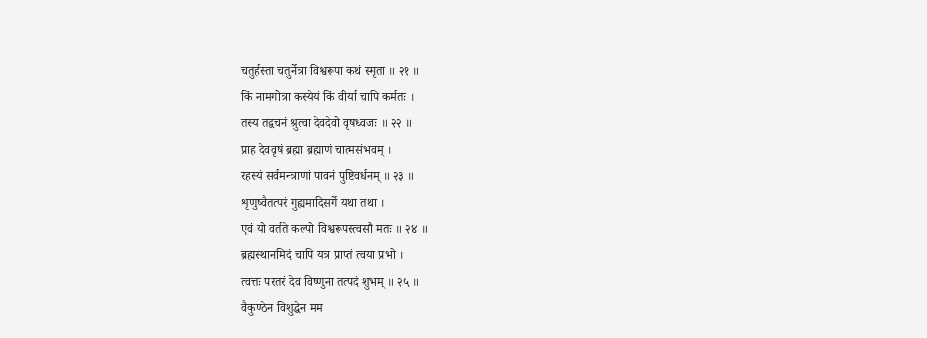चतुर्हस्ता चतुर्नेत्रा विश्वरूपा कथं स्मृता ॥ २१ ॥
किं नामगोत्रा कस्येयं किं वीर्या चापि कर्मतः ।
तस्य तद्वचनं श्रुत्वा देवदेवो वृषध्वजः ॥ २२ ॥
प्राह देववृषं ब्रह्मा ब्रह्माणं चात्मसंभवम् ।
रहस्यं सर्वमन्त्राणां पावनं पुष्टिवर्धनम् ॥ २३ ॥
शृणुष्वैतत्परं गुह्यमादिसर्गे यथा तथा ।
एवं यो वर्तते कल्पो विश्वरूपस्त्वसौ मतः ॥ २४ ॥
ब्रह्मस्थानमिदं चापि यत्र प्राप्तं त्वया प्रभो ।
त्वत्तः परतरं देव विष्णुना तत्पदं शुभम् ॥ २५ ॥
वैकुण्ठेन विशुद्धेन मम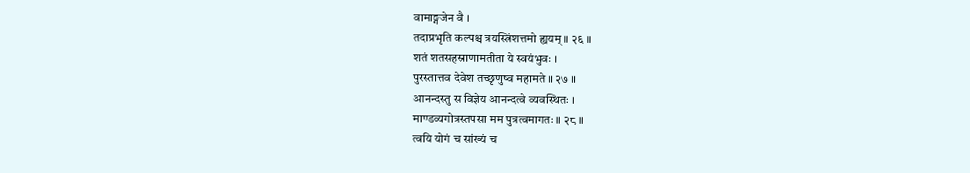वामाङ्गजेन वै ।
तदाप्रभृति कल्पश्च त्रयस्त्रिंशत्तमो ह्ययम् ॥ २६ ॥
शतं शतसहस्राणामतीता ये स्वयंभुवः ।
पुरस्तात्तव देवेश तच्छृणुष्व महामते ॥ २७ ॥
आनन्दस्तु स विज्ञेय आनन्दत्वे व्यवस्थितः ।
माण्डव्यगोत्रस्तपसा मम पुत्रत्वमागतः ॥ २८ ॥
त्वयि योगं च सांख्यं च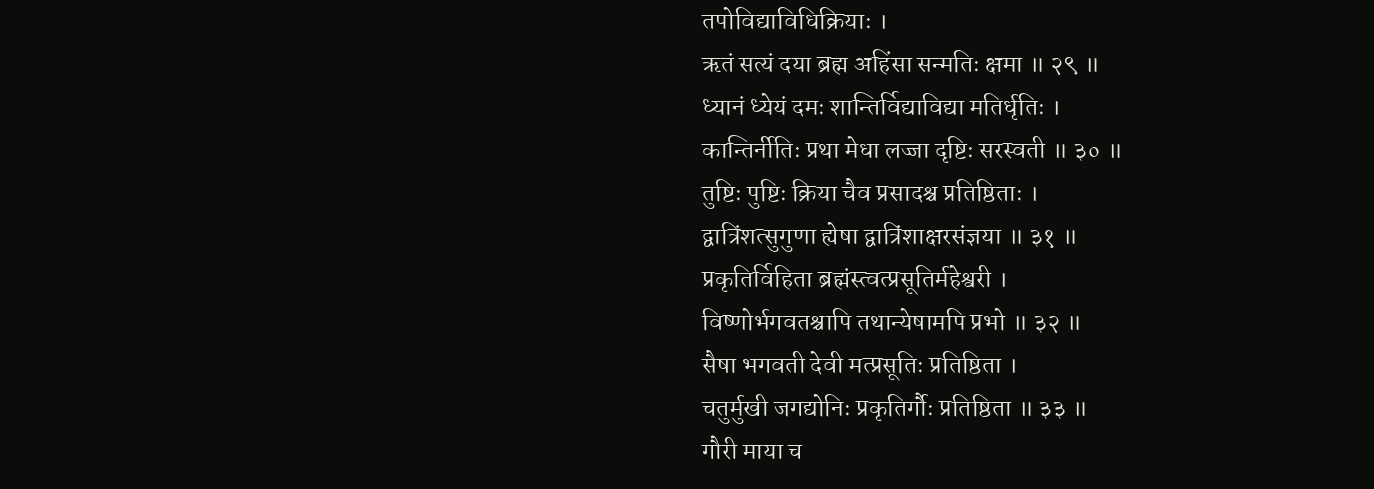तपोविद्याविधिक्रियाः ।
ऋतं सत्यं दया ब्रह्म अहिंसा सन्मतिः क्षमा ॥ २९ ॥
ध्यानं ध्येयं दमः शान्तिर्विद्याविद्या मतिर्धृतिः ।
कान्तिर्नीतिः प्रथा मेधा लज्जा दृष्टिः सरस्वती ॥ ३० ॥
तुष्टिः पुष्टिः क्रिया चैव प्रसादश्च प्रतिष्ठिताः ।
द्वात्रिंशत्सुगुणा ह्येषा द्वात्रिंशाक्षरसंज्ञया ॥ ३१ ॥
प्रकृतिर्विहिता ब्रह्मंस्त्वत्प्रसूतिर्महेश्वरी ।
विष्णोर्भगवतश्चापि तथान्येषामपि प्रभो ॥ ३२ ॥
सैषा भगवती देवी मत्प्रसूतिः प्रतिष्ठिता ।
चतुर्मुखी जगद्योनिः प्रकृतिर्गौः प्रतिष्ठिता ॥ ३३ ॥
गौरी माया च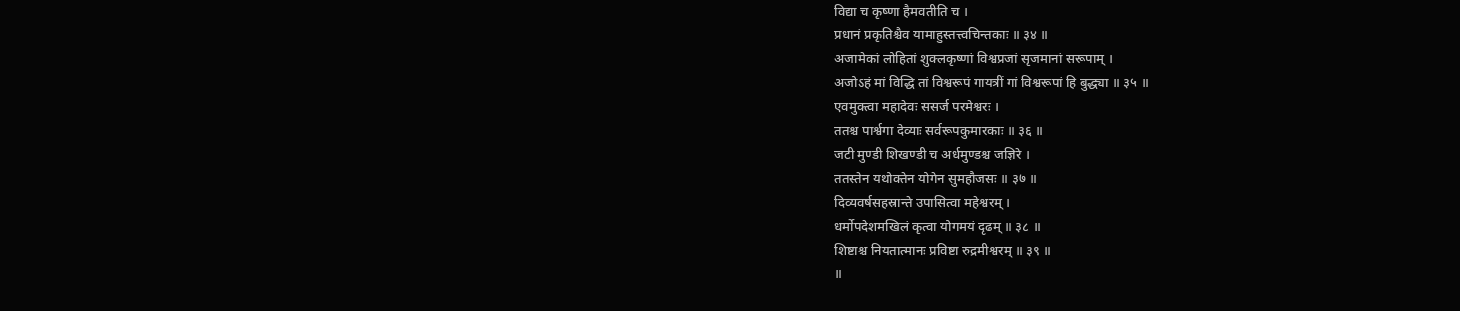विद्या च कृष्णा हैमवतीति च ।
प्रधानं प्रकृतिश्चैव यामाहुस्तत्त्वचिन्तकाः ॥ ३४ ॥
अजामेकां लोहितां शुक्लकृष्णां विश्वप्रजां सृजमानां सरूपाम् ।
अजोऽहं मां विद्धि तां विश्वरूपं गायत्रीं गां विश्वरूपां हि बुद्ध्या ॥ ३५ ॥
एवमुक्त्वा महादेवः ससर्ज परमेश्वरः ।
ततश्च पार्श्वगा देव्याः सर्वरूपकुमारकाः ॥ ३६ ॥
जटी मुण्डी शिखण्डी च अर्धमुण्डश्च जज्ञिरे ।
ततस्तेन यथोक्तेन योगेन सुमहौजसः ॥ ३७ ॥
दिव्यवर्षसहस्रान्ते उपासित्वा महेश्वरम् ।
धर्मोपदेशमखिलं कृत्वा योगमयं दृढम् ॥ ३८ ॥
शिष्टाश्च नियतात्मानः प्रविष्टा रुद्रमीश्वरम् ॥ ३९ ॥
॥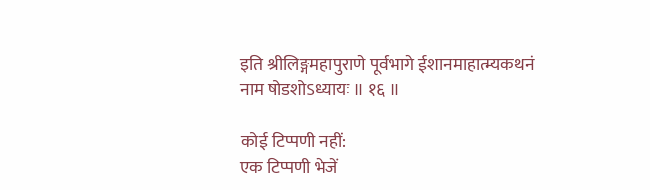इति श्रीलिङ्गमहापुराणे पूर्वभागे ईशानमाहात्म्यकथनं
नाम षोडशोऽध्यायः ॥ १६ ॥

कोई टिप्पणी नहीं:
एक टिप्पणी भेजें